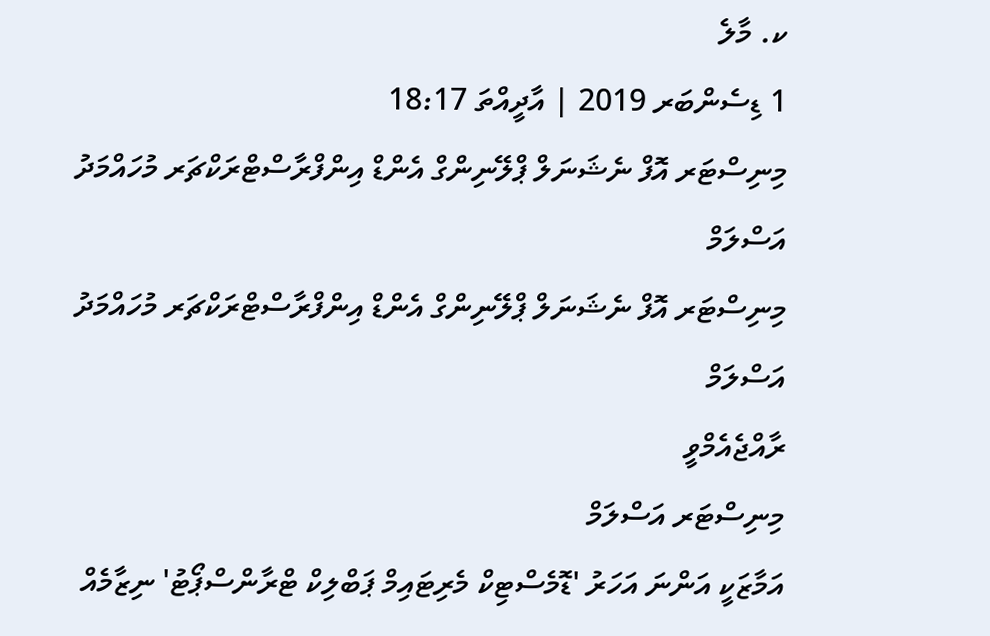ކ. މާލެ
1 ޑިސެންބަރ 2019 | އާދީއްތަ 18:17
މިނިސްޓަރ އޮފް ނެޝަނަލް ޕްލޭނިންގް އެންޑް އިންފްރާސްޓްރަކްޗަރ މުހައްމަދު އަސްލަމް
މިނިސްޓަރ އޮފް ނެޝަނަލް ޕްލޭނިންގް އެންޑް އިންފްރާސްޓްރަކްޗަރ މުހައްމަދު އަސްލަމް
ރާއްޖެއެމްވީ
މިނިސްޓަރ އަސްލަމް
އަމާޒަކީ އަންނަ އަހަރު 'ޑޮމެސްޓިކް މެރިޓައިމް ޕަބްލިކް ޓްރާންސްޕޯޓު' ނިޒާމެއް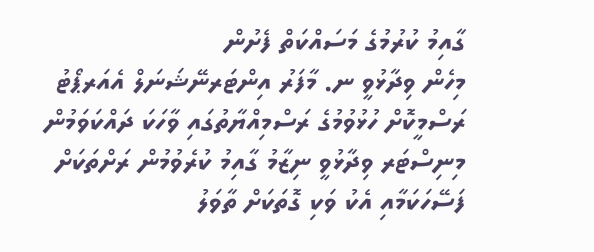ގާއިމު ކުރުމުގެ މަސައްކަތް ފެށުން
މިހެން ވިދާޅުވީ ނ. މާފަރު އިންޓަރނޭޝަނަލް އެއަރޕޯޓު ރަސްމީކޮށް ހުޅުވުމުގެ ރަސްމިއްޔާތުގައި ވާހަކަ ދައްކަވަމުން
މިނިސްޓަރ ވިދާޅުވީ ނިޒާމު ގާއިމު ކުރެވުމުން ރަށްތަކަށް ފަސޭހަކަމާއި އެކު ވަކި ގޮތަކަށް ތާވަލު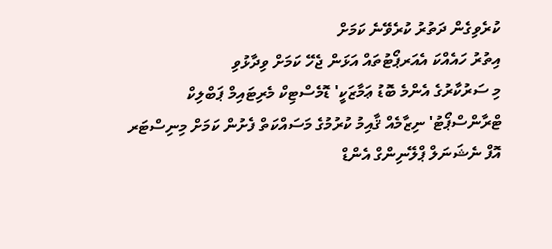ކުރެވިގެން ދަތުރު ކުރެވޭނެ ކަމަށް
އިތުރު ހައެއްކަ އެއަރޕޯޓުތައް އަޅަން ޖެހޭ ކަމަށް ވިދާޅުވި
މި ސަރުކާރުގެ އެންމެ ބޮޑު ޢަމާޒަކީ' ޑޮމެސްޓިކް މެރިޓައިމް ޕަބްލިކް ޓްރާންސްޕޯޓު' ނިޒާމެއް ޤާއިމު ކުރުމުގެ މަސައްކަތް ފެށުން ކަމަށް މިނިސްޓަރ އޮފް ނެޝަނަލް ޕްލޭނިންގް އެންޑް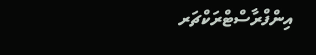އިންފްރާސްޓްރަކްޗަރ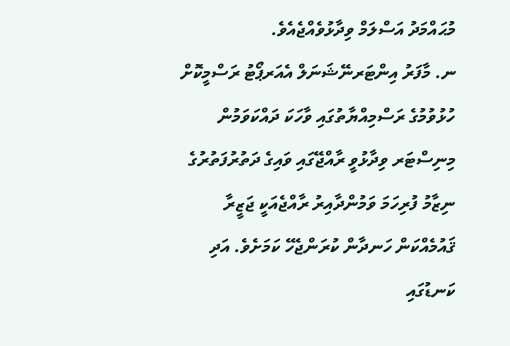މުޙައްމަދު އަސްލަމް ވިދާޅުވެއްޖެއެވެ.
ނ. މާފަރު އިންޓަރނޭޝަނަލް އެއަރޕޯޓު ރަސްމީކޮށް ހުޅުވުމުގެ ރަސްމިއްޔާތުގައި ވާހަކަ ދައްކަވަމުން މިނިސްޓަރ ވިދާޅުވީ ރާއްޖޭގައި ވައިގެ ދަތުރުފަތުރުގެ ނިޒާމު ފުރިހަމަ ވަމުންދާއިރު ރާއްޖެއަކީ ޖަޒީރާ ޤައުމެއްކަން ހަނދާން ކުރަންޖެހޭ ކަމަށެވެ. އަދި ކަނޑުގައި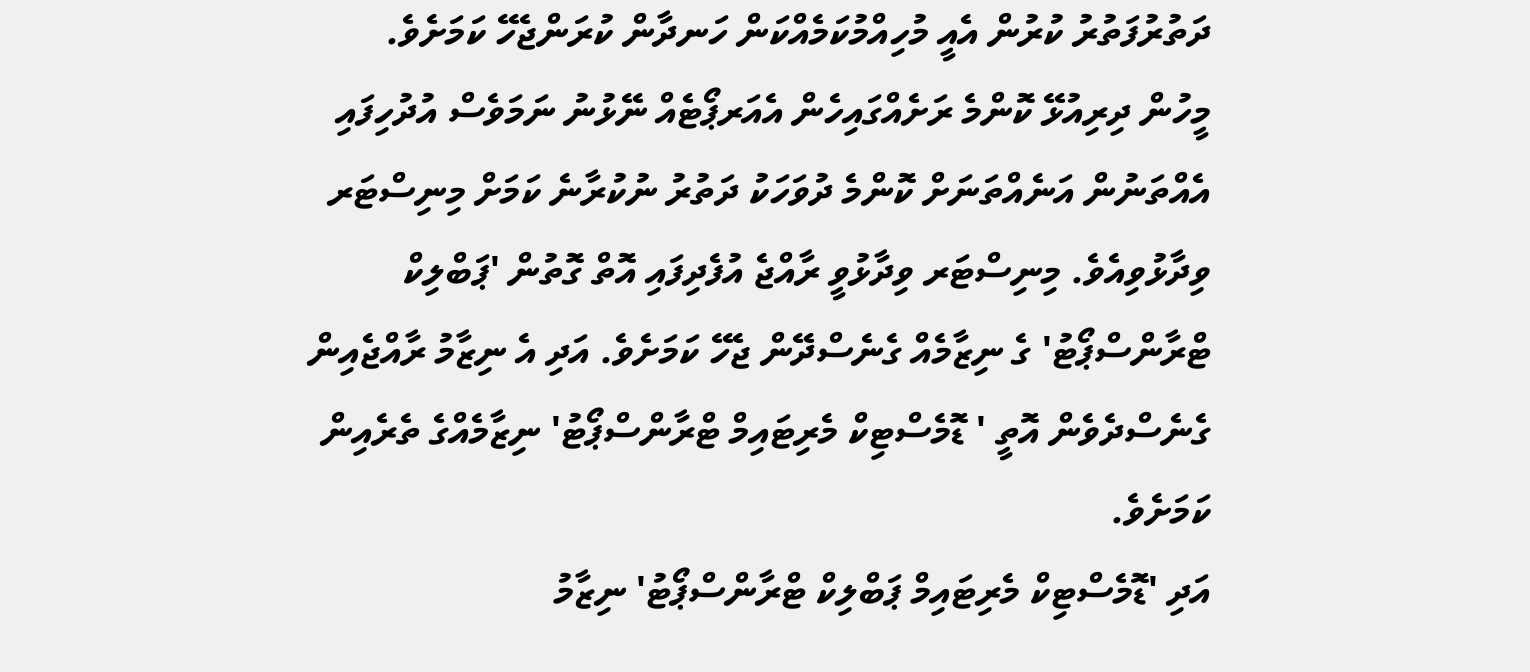ދަތުރުފަތުރު ކުރުން އެއީ މުހިއްމުކަމެއްކަން ހަނދާން ކުރަންޖެހޭ ކަމަށެވެ. މީހުން ދިރިއުޅޭ ކޮންމެ ރަށެއްގައިހެން އެއަރޕޯޓެއް ނޭޅުނު ނަމަވެސް އުދުހިފައި އެއްތަނުން އަނެއްތަނަށް ކޮންމެ ދުވަހަކު ދަތުރު ނުކުރާނެ ކަމަށް މިނިސްޓަރ ވިދާޅުވިއެވެ. މިނިސްޓަރ ވިދާޅުވީ ރާއްޖެ އުފެދިފައި އޮތް ގޮތުން 'ޕަބްލިކް ޓްރާންސްޕޯޓު' ގެ ނިޒާމެއް ގެނެސްދޭން ޖެހޭ ކަމަށެވެ. އަދި އެ ނިޒާމު ރާއްޖެއިން ގެނެސްދެވެން އޮތީ ' ޑޮމެސްޓިކް މެރިޓައިމް ޓްރާންސްޕޯޓު' ނިޒާމެއްގެ ތެރެއިން ކަމަށެވެ.
އަދި 'ޑޮމެސްޓިކް މެރިޓައިމް ޕަބްލިކް ޓްރާންސްޕޯޓު' ނިޒާމު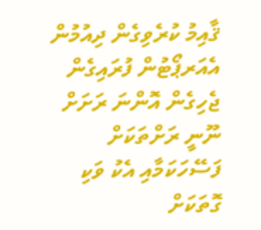ޤާއިމު ކުރެވިގެން ދިއުމުން އެއަރޕޯޓުން ފުރައިގެން ޖެހިގެން އޮންނަ ރަށަށް ނޫނީ ރަށްތަކަށް ފަސޭހަކަމާއި އެކު ވަކި ގޮތަކަށް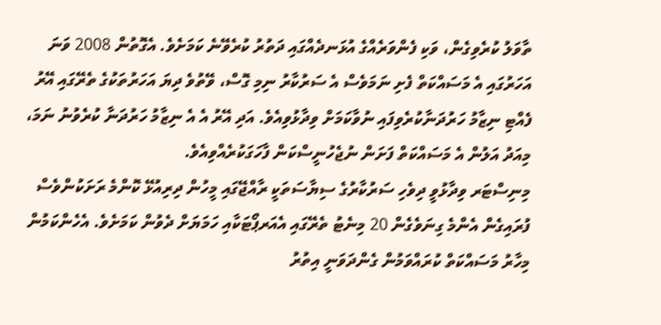ތާވަލު ކުރެވިގެން، ވަކި ފެންވަރެއްގެ އުޅަނދެއްގައި ދަތުރު ކުރެވޭނެ ކަމަށެވެ. އެގޮތުން 2008 ވަނަ އަހަރުގައި އެ މަސައްކަތް ފެށި ނަމަވެސް އެ ސަރުކާރު ނިމި ގޮސް، ވޭތުވެ ދިޔަ އަހަރުތަކުގެ ތެރޭގައި އޭރު ފެއްޓި ނިޒާމު ހަރުދަނާކުރެވިފައި ނުވާކަމަށް ވިދާޅުވިއެވެ. އަދި އޭރު އެ އެ ނިޒާމު ހަރުދަނާ ކުރެވުނު ނަމަ، މިއަދު އަލުން އެ މަސައްކަތް ފަށަން ނުޖެހުނީސްކަން ފާހަގަކުރެއްވިއެވެ.
މިނިސްޓަރ ވިދާޅުވީ ދިވެހި ސަރުކާރުގެ ސިޔާސަތަކީ ރާއްޖޭގައި މީހުން ދިރިއުޅޭ ކޮންމެ ރަށަކުންވެސް ފުރައިގެން އެންމެ ގިނަވެގެން 20 މިނެޓު ތެރޭގައި އެއަރޕޯޓަކާއި ހަމަޔަށް ދެވުން ކަމަށެވެ. އެހެންކަމުން މިހާރު މަސައްކަތް ކުރައްވަމުން ގެންދަވަނީ އިތުރު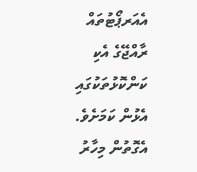އެއަރޕޯޓުތައް ރާއްޖޭގެ އެކި ކަންކޮޅުތަކުގައި އެޅުން ކަމަށެވެ. އެގޮތުން މިހާރު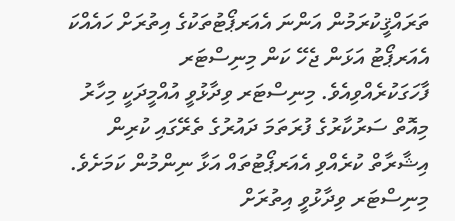ތަރައްޤީކުރަމުން އަންނަ އެއަރޕޯޓުތަކުގެ އިތުރަށް ހައެއްކަ އެއަރޕޯޓު އަޅަން ޖެހޭ ކަން މިނިސްޓަރ ފާހަގަކުރެއްވިއެވެ. މިނިސްޓަރ ވިދާޅުވީ އުއްމީދަކީ މިހާރު މިއޮތް ސަރުކާރުގެ ފުރަތަމަ ދައުރުގެ ތެރޭގައި ކުރިން އިޝާރާތް ކުރެއްވި އެއަރޕޯޓުތައް އަޅާ ނިންމުން ކަމަށެވެ. މިނިސްޓަރ ވިދާޅުވީ އިތުރަށް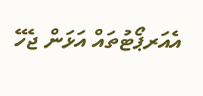އެއަރޕޯޓުތައް އަޅަން ޖެހޭ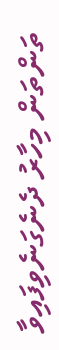ތަންތަން މިހާރު ދެނެގަނެވިފައިވާ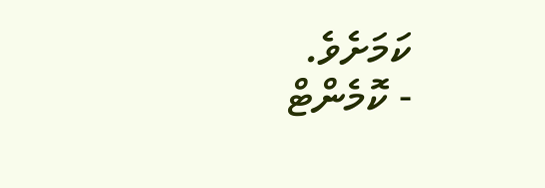ކަމަށެވެ.
- ކޮމެންޓް